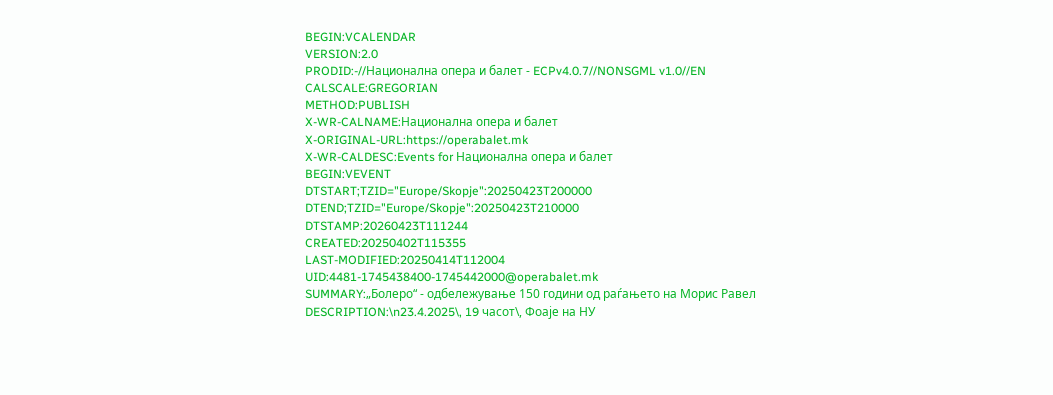BEGIN:VCALENDAR
VERSION:2.0
PRODID:-//Национална опера и балет - ECPv4.0.7//NONSGML v1.0//EN
CALSCALE:GREGORIAN
METHOD:PUBLISH
X-WR-CALNAME:Национална опера и балет
X-ORIGINAL-URL:https://operabalet.mk
X-WR-CALDESC:Events for Национална опера и балет
BEGIN:VEVENT
DTSTART;TZID="Europe/Skopje":20250423T200000
DTEND;TZID="Europe/Skopje":20250423T210000
DTSTAMP:20260423T111244
CREATED:20250402T115355
LAST-MODIFIED:20250414T112004
UID:4481-1745438400-1745442000@operabalet.mk
SUMMARY:„Болеро“ - одбележување 150 години од раѓањето на Морис Равел
DESCRIPTION:\n23.4.2025\, 19 часот\, Фоаје на НУ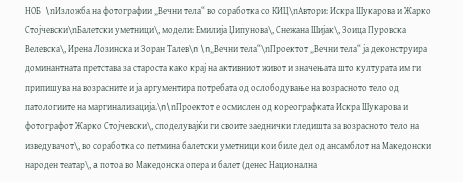НОБ  \nИзложба на фотографии „Вечни тела“ во соработка со КИЦ\nАвтори: Искра Шукарова и Жарко Стојчевски\nБалетски уметници\, модели: Емилија Џипунова\, Снежана Шијак\, Зоица Пуровска Велевска\, Ирена Лозинска и Зоран Талев\n \n„Вечни тела“\nПроектот „Вечни тела“ ја деконструира доминантната претстава за староста како крај на активниот живот и значењата што културата им ги припишува на возрасните и ја аргументира потребата од ослободување на возрасното тело од патологиите на маргинализација.\n\nПроектот е осмислен од кореографката Искра Шукарова и фотографот Жарко Стојчевски\, споделувајќи ги своите заеднички гледишта за возрасното тело на изведувачот\, во соработка со петмина балетски уметници кои биле дел од ансамблот на Македонски народен театар\, a потоа во Македонска опера и балет (денес Национална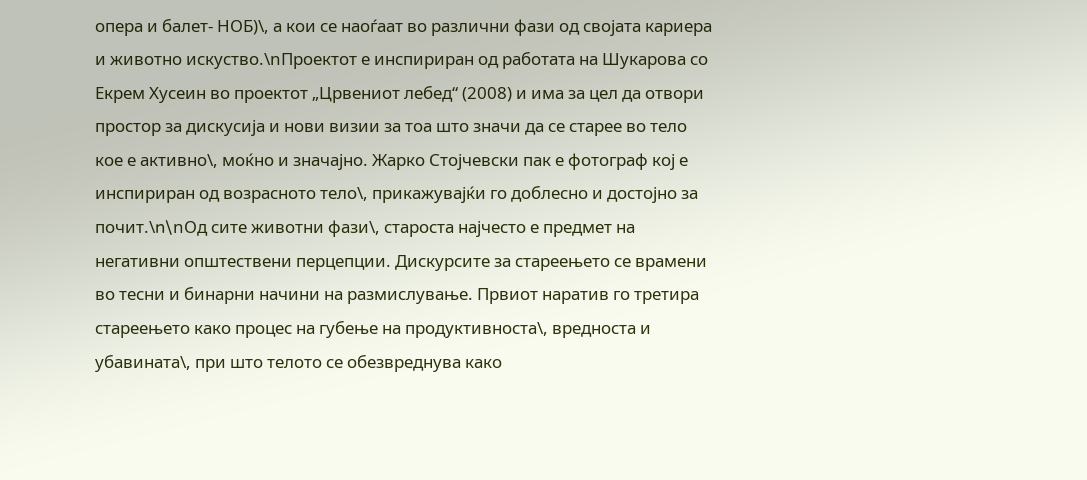опера и балет- НОБ)\, а кои се наоѓаат во различни фази од својата кариера и животно искуство.\nПроектот е инспириран од работата на Шукарова со Екрем Хусеин во проектот „Црвениот лебед“ (2008) и има за цел да отвори простор за дискусија и нови визии за тоа што значи да се старее во тело кое е активно\, моќно и значајно. Жарко Стојчевски пак е фотограф кој е инспириран од возрасното тело\, прикажувајќи го доблесно и достојно за почит.\n\nОд сите животни фази\, староста најчесто е предмет на негативни општествени перцепции. Дискурсите за стареењето се врамени во тесни и бинарни начини на размислување. Првиот наратив го третира стареењето како процес на губење на продуктивноста\, вредноста и убавината\, при што телото се обезвреднува како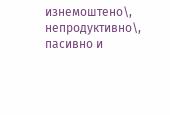изнемоштено\, непродуктивно\, пасивно и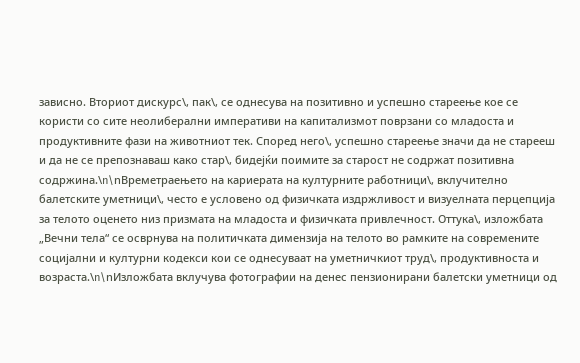зависно. Вториот дискурс\, пак\, се однесува на позитивно и успешно стареење кое се користи со сите неолиберални императиви на капитализмот поврзани со младоста и продуктивните фази на животниот тек. Според него\, успешно стареење значи да не старееш и да не се препознаваш како стар\, бидејќи поимите за старост не содржат позитивна содржина.\n\nВреметраењето на кариерата на културните работници\, вклучително балетските уметници\, често е условено од физичката издржливост и визуелната перцепција за телото оценето низ призмата на младоста и физичката привлечност. Оттука\, изложбата „Вечни тела“ се осврнува на политичката димензија на телото во рамките на современите социјални и културни кодекси кои се однесуваат на уметничкиот труд\, продуктивноста и возраста.\n\nИзложбата вклучува фотографии на денес пензионирани балетски уметници од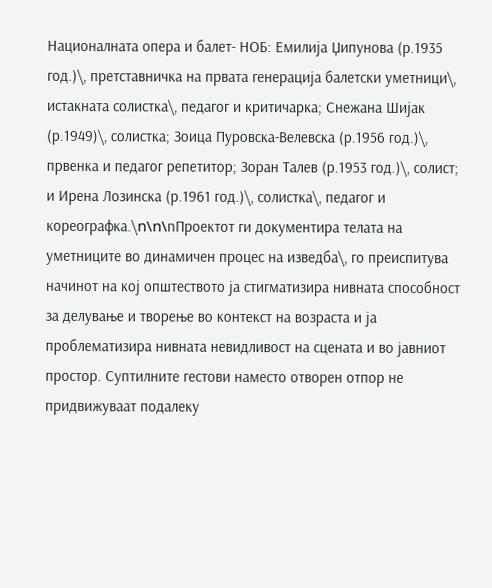Националната опера и балет- НОБ: Емилија Џипунова (р.1935 год.)\, претставничка на првата генерација балетски уметници\, истакната солистка\, педагог и критичарка; Снежана Шијак (р.1949)\, солистка; Зоица Пуровска-Велевска (р.1956 год.)\, првенка и педагог репетитор; Зоран Талев (р.1953 год.)\, солист; и Ирена Лозинска (р.1961 год.)\, солистка\, педагог и кореографка.\n\n\nПроектот ги документира телата на уметниците во динамичен процес на изведба\, го преиспитува начинот на кој општеството ја стигматизира нивната способност за делување и творење во контекст на возраста и ја проблематизира нивната невидливост на сцената и во јавниот простор. Суптилните гестови наместо отворен отпор не придвижуваат подалеку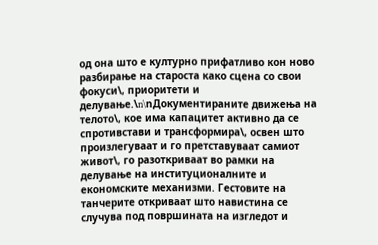од она што е културно прифатливо кон ново разбирање на староста како сцена со свои фокуси\, приоритети и делување.\n\nДокументираните движења на телото\, кое има капацитет активно да се спротивстави и трансформира\, освен што произлегуваат и го претставуваат самиот живот\, го разоткриваат во рамки на делување на институционалните и економските механизми. Гестовите на танчерите откриваат што навистина се случува под површината на изгледот и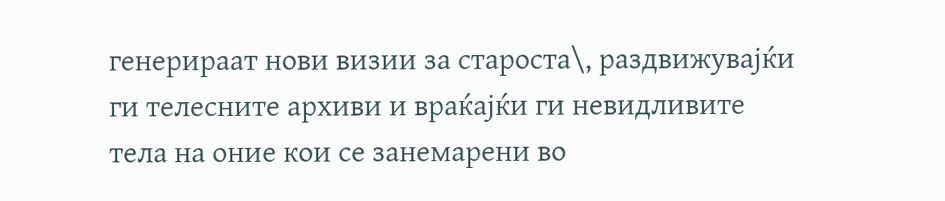генерираат нови визии за староста\, раздвижувајќи ги телесните архиви и враќајќи ги невидливите тела на оние кои се занемарени во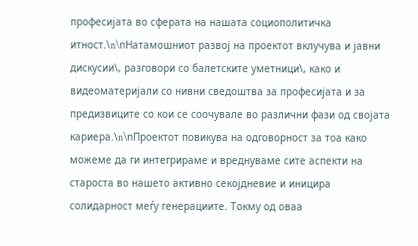професијата во сферата на нашата социополитичка итност.\n\nНатамошниот развој на проектот вклучува и јавни дискусии\, разговори со балетските уметници\, како и видеоматеријали со нивни сведоштва за професијата и за предизвиците со кои се соочувале во различни фази од својата кариера.\n\nПроектот повикува на одговорност за тоа како можеме да ги интегрираме и вреднуваме сите аспекти на староста во нашето активно секојдневие и иницира солидарност меѓу генерациите. Токму од оваа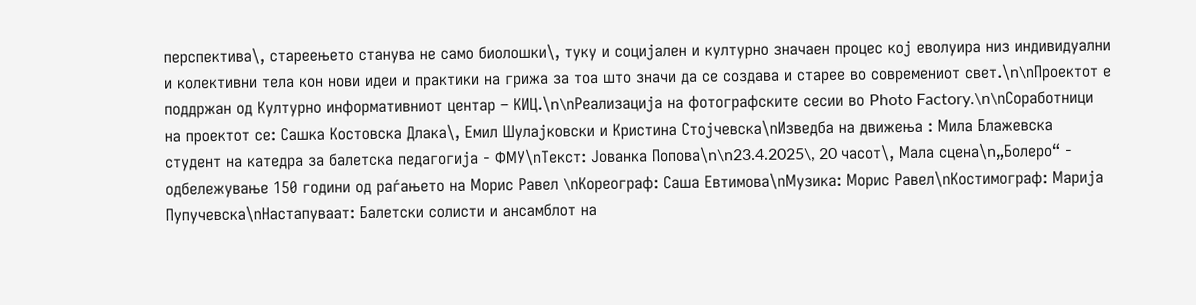перспектива\, стареењето станува не само биолошки\, туку и социјален и културно значаен процес кој еволуира низ индивидуални и колективни тела кон нови идеи и практики на грижа за тоа што значи да се создава и старее во современиот свет.\n\nПроектот е поддржан од Културно информативниот центар – КИЦ.\n\nРеализација на фотографските сесии во Photo Factory.\n\nСоработници на проектот се: Сашка Костовска Длака\, Емил Шулајковски и Кристина Стојчевска\nИзведба на движења : Мила Блажевска студент на катедра за балетска педагогија - ФМУ\nТекст: Јованка Попова\n\n23.4.2025\, 20 часот\, Мала сцена\n„Болеро“ - одбележување 150 години од раѓањето на Морис Равел \nКореограф: Саша Евтимова\nМузика: Морис Равел\nКостимограф: Марија Пупучевска\nНастапуваат: Балетски солисти и ансамблот на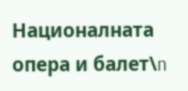Националната опера и балет\n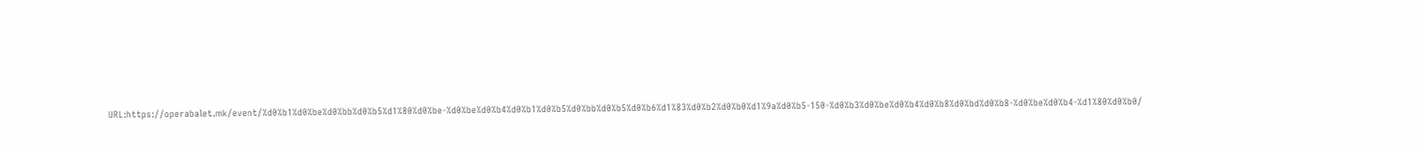URL:https://operabalet.mk/event/%d0%b1%d0%be%d0%bb%d0%b5%d1%80%d0%be-%d0%be%d0%b4%d0%b1%d0%b5%d0%bb%d0%b5%d0%b6%d1%83%d0%b2%d0%b0%d1%9a%d0%b5-150-%d0%b3%d0%be%d0%b4%d0%b8%d0%bd%d0%b8-%d0%be%d0%b4-%d1%80%d0%b0/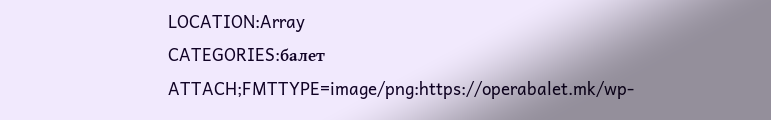LOCATION:Array
CATEGORIES:балет
ATTACH;FMTTYPE=image/png:https://operabalet.mk/wp-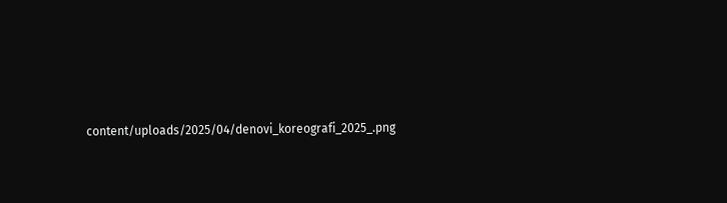content/uploads/2025/04/denovi_koreografi_2025_.png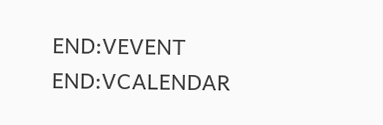END:VEVENT
END:VCALENDAR